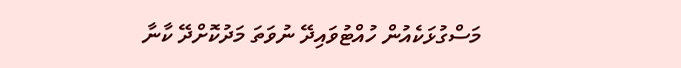މަސްގުޅަކެއުން ހުއްޓުވައިދޭ ނުވަތަ މަދުކޮށްދޭ ކާނާ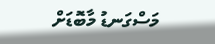މަސްގަނޑު މާބޮޑަށް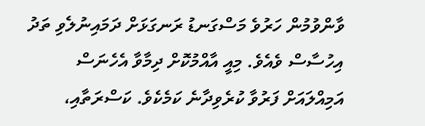ވާންވުމުން ހަރުވެ މަސްގަނޑު ރަނގަޅަށް ދަމައިނުލެވި ތަދު އިހުސާސް ވެއެވެ. މިއީ އާއްމުކޮށް ދިމާވާ އެހެނަސް އަމިއްލައަށް ފަރުވާ ކުރެވިދާނެ ކަމެކެވެ. ކަސްރަތާއި،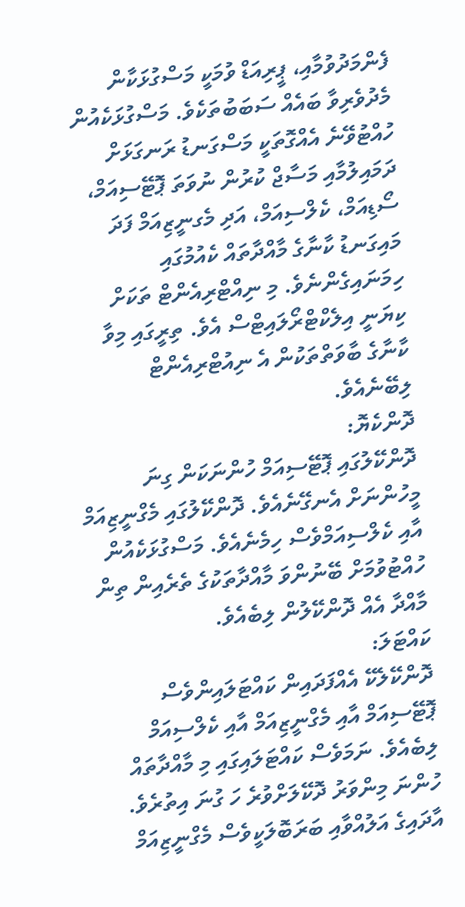ފެންމަދުވުމާއި، ޕީރިއަޑް ވުމަކީ މަސްގުޅަކާން މެދުވެރިވާ ބައެއް ސަބަބުތަކެވެ. މަސްގުޅަކެއުން ހުއްޓުވޭނެ އެއްގޮތަކީ މަސްގަނޑު ރަނގަޅަށް ދަމައިލުމާއި މަސާޖް ކުރުން ނުވަތަ ޕޮޓޭސިއަމް، ސޯޑިއަމް، ކެލްސިއަމް، އަދި މެގނީޒިއަމް ފަދަ މައިގަނޑު ކާނާގެ މާއްދާތައް ކެއުމުގައި ހިމަނައިގެންނެވެ. މި ނިއްޓްރިއެންޓް ތަކަށް ކިޔަނީ އިލެކްޓްރޯލައިޓްސް އެވެ. ތިރީގައި މިވާ ކާނާގެ ބާވަތްތަކުން އެ ނިއުޓްރިއެންޓް ލިބޭނެއެވެ.
ދޮންކެޔޮ:
ދޮންކޭލުގައި ޕޮޓޭސިއަމް ހުންނަކަން ގިނަ މީހުންނަށް އެނގޭނެއެވެ. ދޮންކޭލުގައި މެގްނީޒިއަމް އާއި ކެލްސިއަމްވެސް ހިމެނެއެވެ. މަސްގުޅަކެއުން ހުއްޓުވުމަށް ބޭނުންވަ މާއްދާތަކުގެ ތެރެއިން ތިން މާއްދާ އެއް ދޮންކޭލުން ލިބެއެވެ.
ކައްޓަލަ:
ދޮންކޭލެކޭ އެއްފަދައިން ކައްޓަލައިންވެސް ޕޮޓޭސިއަމް އާއި މެގްނީޒިއަމް އާއި ކެލްސިއަމް ލިބެއެވެ. ނަމަވެސް ކައްޓަލައިގައި މި މާއްދާތައް ހުންނަ މިންވަރު ދޮކޭލަށްވުރެ ހަ ގުނަ އިތުރެވެ. އާދައިގެ އަލުއްވާއި ބަރަބޮލަކީވެސް މެގްނީޒިއަމް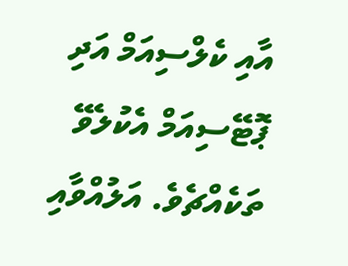އާއި ކެލްސިއަމް އަދި ޕޮޓޭސިއަމް އެކުލެވޭ ތަކެއްޗެވެ. އަލުއްވާއި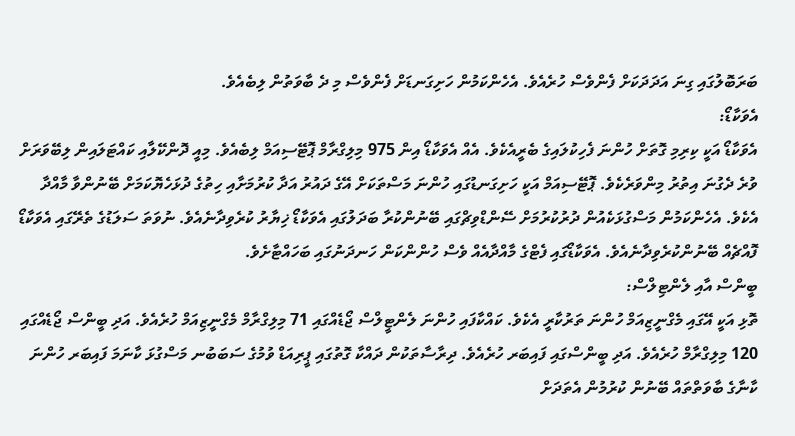ބަރަބޮލުގައި ގިނަ އަދަދަކަށް ފެންވެސް ހުރެއެވެ. އެހެންކަމުން ހަށިގަނޑަށް ފެންވެސް މި ދެ ބާވަތުން ލިބެއެވެ.
އެވަކާޑޯ:
އެވަކާޑޯ އަކީ ކިރިމި ގޮތަށް ހުންނަ ފެހިކުލައިގެ ބެރީއެކެވެ. އެއް އެވަކާޑޯ އިން 975 މިލިގްރާމް ޕޮޓޭސިއަމް ލިބެއެވެ. މިއީ ދޮންކޭލާއި ކައްޓަލައިން ލިބޭވަރަށް ވުރެ ދެގުނަ އިތުރު މިންވަރެކެވެ. ޕޮޓޭސިއަމް އަކީ ހަށިގަނޑުގައި ހުންނަ މަސްތަކަށް އޭގެ ދައުރު އަދާ ކުރުމަށާއި ހިތުގެ ދުޅަހެޔޮކަމަށް ބޭނުންވާ މާއްދާ އެކެވެ. އެހެންކަމުން މަސްގުޅަކެއުން ދުރުކުރުމަށް ސޭންޑްވިޗްގައި ބޭނުންކުރާ ބަދަލުގައި އެވަކާޑޯ ޚިޔާރު ކުރެވިދާނެއެވެ. ނުވަތަ ސަލަޑުގެ ތެރޭގައި އެވަކާޑޯ ފޮއްޗެއް ބޭނުންކުރެވިދާނެއެވެ. އެވަކާޑޯގައި ފެޓްގެ މާއްދާއެއް ވެސް ހުންންކަން ހަނދަނުގައި ބަހައްޓާށެވެ.
ބީންސް އާއި ލެންޓިލްސް:
ތޮޅި އަކީ އޭގައި މެގްނީޒިއަމް ހުންނަ ތަރުކާރީ އެކެވެ. ކައްކާފައި ހުންނަ ލެންޓީލްސް ޖޯޑެއްގައި 71 މިލިގްރާމް މެގްނީޒިއަމް ހުރެއެވެ. އަދި ބީންސް ޖޯޑެއްގައި 120 މިލިގްރާމް ހުރެއެވެ. އަދި ބީންސްގައި ފައިބަރ ހުރެއެވެ. ދިރާސާތަކުން ދައްކާ ގޮތުގައި ޕީރިއަޑް ވުމުގެ ސަބަބުނ މަސްގުޅަ ކާނަމަ ފައިބަރ ހުންނަ ކާނާގެ ބާވަތްތައް ބޭނުން ކުރުމުން އެތަދަށް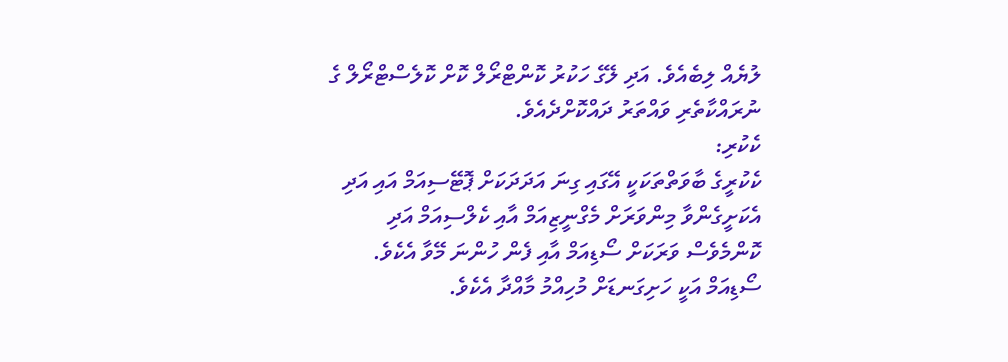ލުޔެއް ލިބެއެވެ. އަދި ލޭގެ ހަކުރު ކޮންޓްރޯލް ކޮށް ކޮލެސްޓްރޯލް ގެ ނުރައްކާތެރި ވައްތަރު ދައްކޮށްދެއެވެ.
ކެކުރި:
ކެކުރީގެ ބާވަތްތަކަކީ އޭގައި ގިނަ އަދަދަކަށް ޕޮޓޭސިއަމް އައި އަދި އެކަށީގެންވާ މިންވަރަށް މެގްނީޒިއަމް އާއި ކެލްސިއަމް އަދި ކޮންމެވެސް ވަރަކަށް ސޯޑިއަމް އާއި ފެން ހުންނަ މޭވާ އެކެވެ. ސޯޑިއަމް އަކީ ހަށިގަނޑަށް މުހިއްމު މާއްދާ އެކެވެ.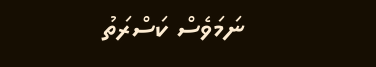ނަމަވެސް ކަސްރަތު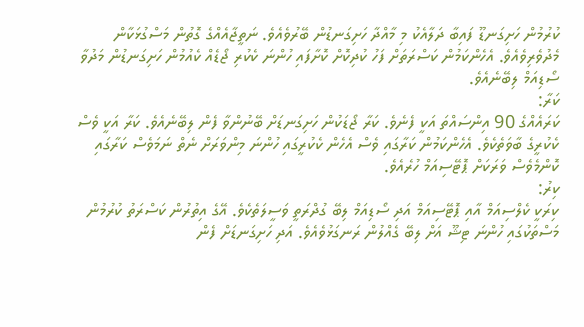ކުރުމުން ހަށިގަނޑޫ ފައިބާ ދަލާއެކު މި މާއްދާ ހަށިގަނޑުން ބޭރުވެއެވެ. ނަތީޖާއެއްގެ ގޮތުން މަސްގުޅަކާން މެދުވެރިވެއެވެ. އެހެންކަމުން ކަސްރަތަށް ފަހު ކުދިކޮށް ކޮށާފައި ހުންނަ ކެކުރި ޖޯޑެއް ކެއުމުން ހަށިގަނޑުން މަދުވާ ސޯޑިއަމް ލިބޭނެއެވެ.
ކަރާ:
ކަރައެއްގެ 90 އިންސައްތަ އަކީ ފެނެވެ. ކަރާ ޖޯޑަކުން ހަށިގަނޑަށް ބޭނުންވާ ފެން ލިބޭނެއެވެ. ކަރާ އަކީ ވެސް ކެކުރީގެ ބާވަތެކެވެ. އެހެންކަމުން ކަރާގައި ވެސް އެހެން ކެކުރީގައި ހުންނަ މިންވަރަށް ނެތް ނަމަވެސް ކަރާގައި ކޮންމެވެސް ވަރަކަށް ޕޮޓޭސިއަމް ހުރެއެވެ.
ކިރު:
ކިރަކީ ކެލްސިއަމް އާއި ޕޮޓޭސިއަމް އަދި ސޯޑިއަމް ލިބޭ ގުދްރަތީ ވަސީލަތެކެވެ. އޭގެ އިތުރުން ކަސްރަތު ކުރުމުން މަސްތަކުގައި ހުންނަ ޓިޝޫ އަށް ލިބޭ ގެއްލުން ރަނގަޅުވެއެވެ. އަދި ހަށިގަނޑަށް ފެން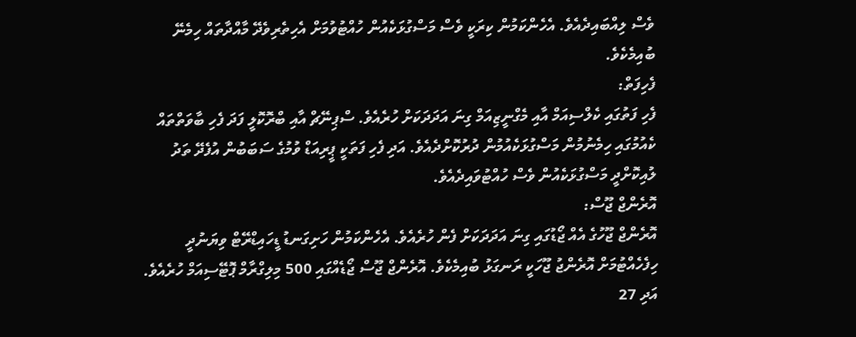ވެސް ލިއްބައިދެއެވެ. އެހެންކަމުން ކިރަކީ ވެސް މަސްގުޅަކެއުން ހުއްޓުވުމަށް އެހިތެރިވެދޭ މާއްދާތައް ހިމެނޭ ބުއިމެކެވެ.
ފެހިފަތް:
ފެހި ފަތުގައި ކެލްސިއަމް އާއި މެގްނީޒިއަމް ގިނަ އަދަދަކަށް ހުރެއެވެ. ސްޕިނޭޗް އާއި ބްރޮކޮލީ ފަދަ ފެހި ބާވަތްތައް ކެއުމުގައި ހިމެނުމުން މަސްގުޅަކެއުމުން ދުރުކޮށްދެއެވެ. އަދި ފެހި ފަތަކީ ޕީރިއަޑް ވުމުގެ ސަބަބުން އުފެދޭ ތަދު ލުއިކޮށްދީ މަސްގުޅަކެއުން ވެސް ހުއްޓުވައިދެއެވެ.
އޮރެންޖް ޖޫސް:
އޮރެންޖް ޖޫހުގެ އެއް ޖޯޑުގައި ގިނަ އަދަދަކަށް ފެން ހުރެއެވެ. އެހެންކަމުން ހަށިގަނޑު ޑީހައިޑްރޭޓް ވިޔަނުދީ ހިފެހެއްޓުމަށް އޮރެންޖު ޖޫހަކީ ރަނގަޅު ބުއިމެކެވެ. އޮރެންޖް ޖޫސް ޖޯޑެއްގައި 500 މިލިގްރާމް ޕޮޓޭސިއަމް ހުރެއެވެ. އަދި 27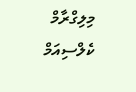މިލިގްރާމް ކެލްސިއަމް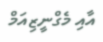އާއި މެގްނީޒިއަމް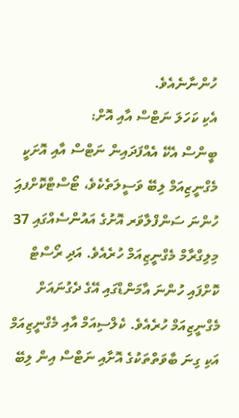ހުންނާނެއެވެ.
އެކި ކަހަލަ ނަޓްސް އާއި އޮށް:
ބީންސް އެކޭ އެއްފަދައިން ނަޓްސް އާއި އޮށަކީ މެގްނީޒިއަމް ލިބޭ ވަސީލަތެކެވެ، ޓޯސްޓްކޮށްފއަި ހުންނަ ސަންފްލާވަރ އޮށުގެ އައުންސެއްގައި 37 މިލިގްރާމް މެގްނީޒިއަމް ހުރެއެވެ. އަދި ރޯސްޓް ކޮށްފައި ހުންނަ އާމަންޑްގައި އޭގެ ދެގުނައަށް މެގްނީޒިއަމް ހުރެއެވެ. ކެލްސިއަމް އާއި މެގްނީޒިއަމް އަކި ގިނަ ބާވަތްތަކުގެ އޮށާއި ނަޓްސް އިން ލިބޭ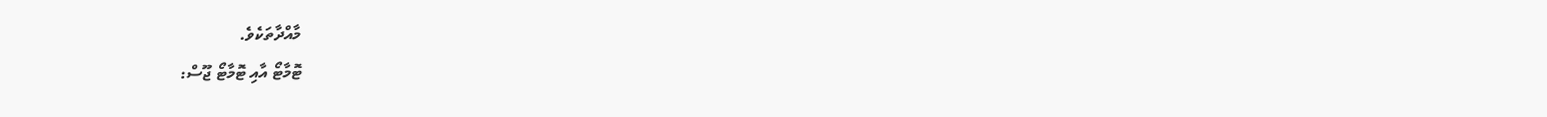މާއްދާތަކެވެ.
ޓޮމާޓޯ އާއި ޓޮމާޓޯ ޖޫސް: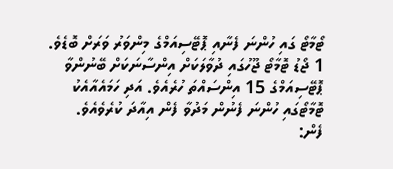ޓޯމާޓޯ ގައި ހުންނަ ފެނާއި ޕޮޓޭސިއަމްގެ މިންވަރު ވަރަށް ބޮޑެވެ. 1 ޖޯޑު ޓޮމާޓޯ ޖޫހުގައި ދުވާލަކަށް އިންސާނަކަށް ބޭނުންވާ ޕޮޓޭސިއަމްގެ 15 އިންސައްތަ ހުރެއެވެ. އަދި ހަމައެއާއެކު ޓޮމާޓޯގައި ހުންނަ ފެނުން މަދުވާ ފެން އިއާދަ ކުރެވެއެވެ.
ފެން: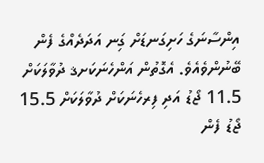އިންސާނަގެ ހަށިގަނޑަށް ގިަނ އަދަދެއްގެ ފެން ބޭނުންވެއެވެ. އެގޮތުން އަންހެނަކަށޤ ދުވާލަކަށް 11.5 ޖޯޑު އަދި ފިރހެނަކަށް ދުވާލަކަށް 15.5 ޖޯޑު ފެން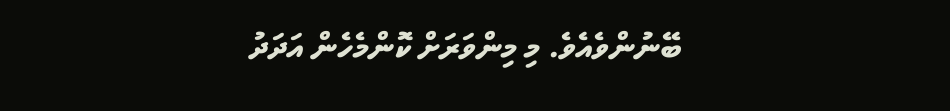ބޭނުންވެއެވެ. މި މިންވަރަށް ކޮންމެހެން އަދަދު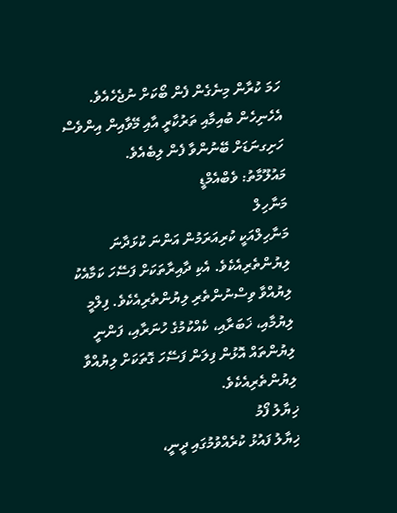ހަމަ ކުރާން މިނެގެން ފެން ބޯކަށް ނުޖެހެއެވެ. އެހެނިހެން ބުއިމާއި ތަރުކާރީ އާއި މޭވާއިން އިންވެސް ހަށިގނަޑަށް ބޭނުންވާ ފެން ލިބެއެވެ.
މައުލޫމާތު: ވެބްއެމްޑީ
މަނާހިލް
މަނާހިލްއަކީ ކުރިއަރަމުން އަންނަ ކުޅަދާނަ ލިޔުންތެރިއެކެވެ. އެކި ދާއިރާތަކަށް ފަސޭހަ ކަމާއެކު ލިޔުއްވާ ވިސްނުންތެރި ލިޔުންތެރިއެކެވެ. ފިލްމީ ލިޔުމާއި، ޚަބަރާއި، ކެއްކުމުގެ ހުނަރާއި، ފަންނީ ލިޔުންތައް އޮޅުން ފިލަން ފަސޭހަ ގޮތަކަށް ލިޔުއްވާ ލިޔުންތެރިއެކެވެ.
ޚިޔާލު ފޯމު
ޚިޔާލު ފައުޅު ކުރެއްވުމުގައި ދީނީ،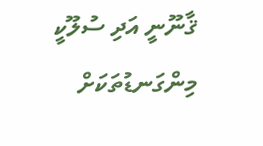ޤާނޫނީ އަދި ސުލޫކީ މިންގަނޑުތަކަށް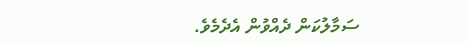ސަމާލުކަން ދެއްވުން އެދެމެވެ.